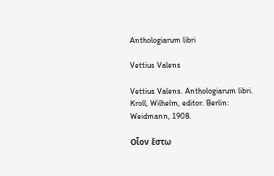Anthologiarum libri

Vettius Valens

Vettius Valens. Anthologiarum libri. Kroll, Wilhelm, editor. Berlin: Weidmann, 1908.

Οἷον ἔστω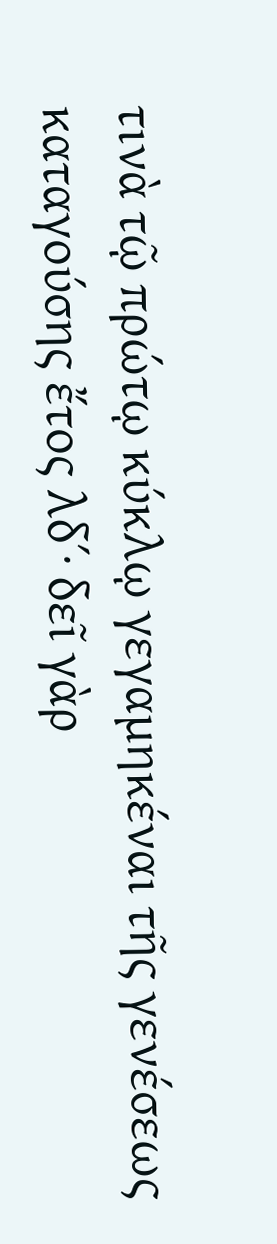τινὰ τῷ πρώτῳ κύκλῳ γεγαμηκέναι τῆς γενέσεως καταγούσης ἔτος λδ΄· δεῖ γὰρ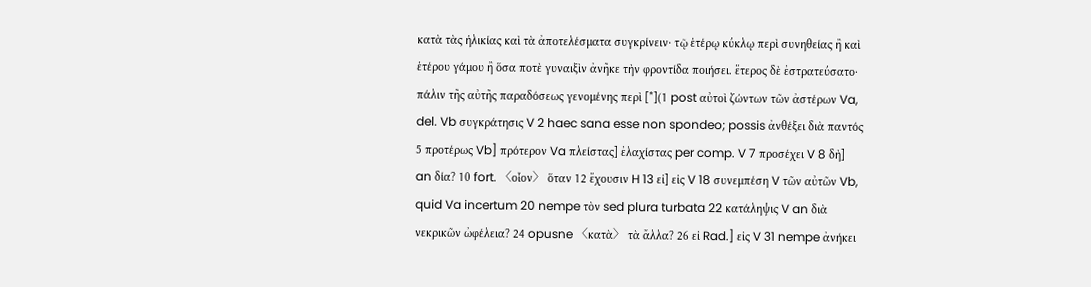κατὰ τὰς ἡλικίας καὶ τὰ ἀποτελέσματα συγκρίνειν· τῷ ἑτέρῳ κύκλῳ περὶ συνηθείας ἢ καὶ ἑτέρου γάμου ἢ ὅσα ποτὲ γυναιξὶν ἀνῆκε τὴν φροντίδα ποιήσει. ἕτερος δὲ ἐστρατεύσατο· πάλιν τῆς αὐτῆς παραδόσεως γενομένης περὶ [*](1 post αὐτοὶ ζώντων τῶν ἀστέρων Va, del. Vb συγκράτησις V 2 haec sana esse non spondeo; possis ἀνθέξει διὰ παντός 5 προτέρως Vb] πρότερον Va πλείστας] ἐλαχίστας per comp. V 7 προσέχει V 8 δὴ] an δία? 10 fort. 〈οἷον〉 ὅταν 12 ἔχουσιν H 13 εἰ] εἰς V 18 συνεμπέση V τῶν αὐτῶν Vb, quid Va incertum 20 nempe τὸν sed plura turbata 22 κατάληψις V an διὰ νεκρικῶν ὠφέλεια? 24 opusne 〈κατὰ〉 τὰ ἄλλα? 26 εἰ Rad.] εἰς V 31 nempe ἀνήκει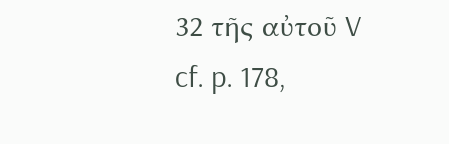32 τῆς αὐτοῦ V cf. p. 178,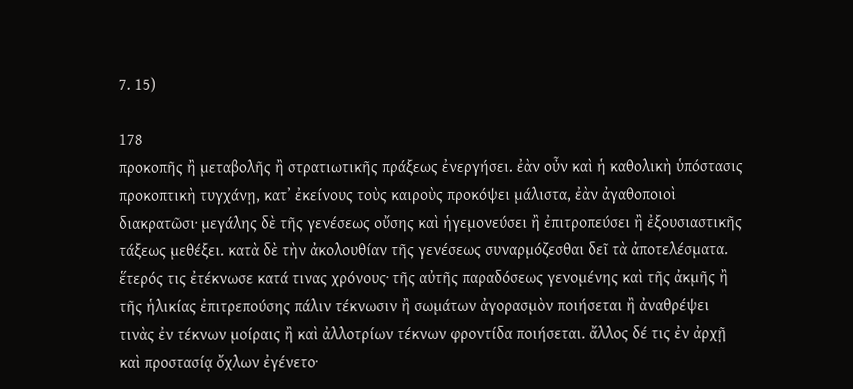7. 15)

178
προκοπῆς ἢ μεταβολῆς ἢ στρατιωτικῆς πράξεως ἐνεργήσει. ἐὰν οὖν καὶ ἡ καθολικὴ ὑπόστασις προκοπτικὴ τυγχάνῃ, κατʼ ἐκείνους τοὺς καιροὺς προκόψει μάλιστα, ἐὰν ἀγαθοποιοὶ διακρατῶσι· μεγάλης δὲ τῆς γενέσεως οὔσης καὶ ἡγεμονεύσει ἢ ἐπιτροπεύσει ἢ ἐξουσιαστικῆς τάξεως μεθέξει. κατὰ δὲ τὴν ἀκολουθίαν τῆς γενέσεως συναρμόζεσθαι δεῖ τὰ ἀποτελέσματα. ἕτερός τις ἐτέκνωσε κατά τινας χρόνους· τῆς αὐτῆς παραδόσεως γενομένης καὶ τῆς ἀκμῆς ἢ τῆς ἡλικίας ἐπιτρεπούσης πάλιν τέκνωσιν ἢ σωμάτων ἀγορασμὸν ποιήσεται ἢ ἀναθρέψει τινὰς ἐν τέκνων μοίραις ἢ καὶ ἀλλοτρίων τέκνων φροντίδα ποιήσεται. ἄλλος δέ τις ἐν ἀρχῇ καὶ προστασίᾳ ὄχλων ἐγένετο·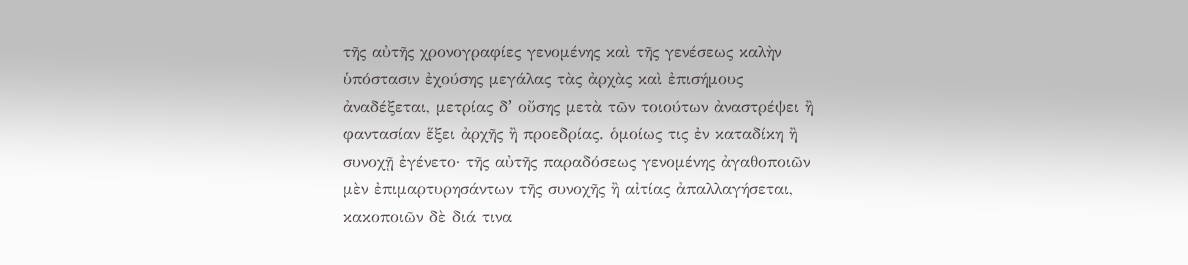τῆς αὐτῆς χρονογραφίες γενομένης καὶ τῆς γενέσεως καλὴν ὑπόστασιν ἐχούσης μεγάλας τὰς ἀρχὰς καὶ ἐπισήμους ἀναδέξεται, μετρίας δʼ οὔσης μετὰ τῶν τοιούτων ἀναστρέψει ἢ φαντασίαν ἕξει ἀρχῆς ἢ προεδρίας. ὁμοίως τις ἐν καταδίκη ἢ συνοχῇ ἐγένετο· τῆς αὐτῆς παραδόσεως γενομένης ἀγαθοποιῶν μὲν ἐπιμαρτυρησάντων τῆς συνοχῆς ἢ αἰτίας ἀπαλλαγήσεται, κακοποιῶν δὲ διά τινα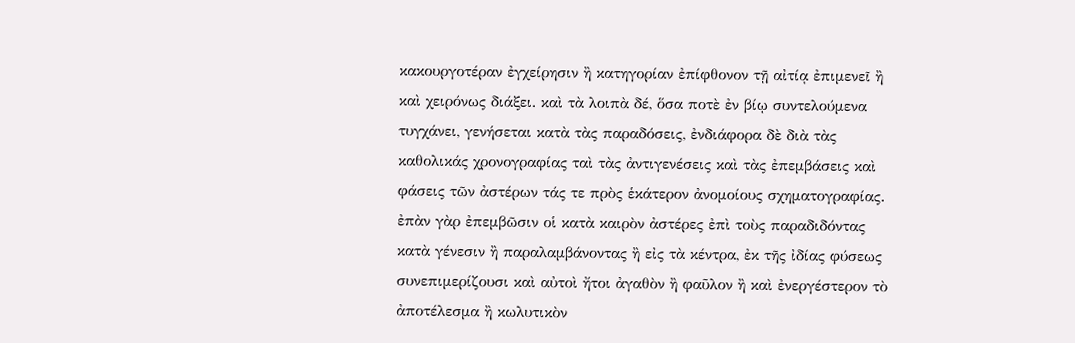κακουργοτέραν ἐγχείρησιν ἢ κατηγορίαν ἐπίφθονον τῇ αἰτίᾳ ἐπιμενεῖ ἢ καὶ χειρόνως διάξει. καὶ τὰ λοιπὰ δέ, ὅσα ποτὲ ἐν βίῳ συντελούμενα τυγχάνει, γενήσεται κατὰ τὰς παραδόσεις, ἐνδιάφορα δὲ διὰ τὰς καθολικάς χρονογραφίας ταὶ τὰς ἀντιγενέσεις καὶ τὰς ἐπεμβάσεις καὶ φάσεις τῶν ἀστέρων τάς τε πρὸς ἑκάτερον ἀνομοίους σχηματογραφίας. ἐπὰν γὰρ ἐπεμβῶσιν οἱ κατὰ καιρὸν ἀστέρες ἐπὶ τοὺς παραδιδόντας κατὰ γένεσιν ἢ παραλαμβάνοντας ἢ εἰς τὰ κέντρα, ἐκ τῆς ἰδίας φύσεως συνεπιμερίζουσι καὶ αὐτοὶ ἤτοι ἀγαθὸν ἢ φαῦλον ἢ καὶ ἐνεργέστερον τὸ ἀποτέλεσμα ἢ κωλυτικὸν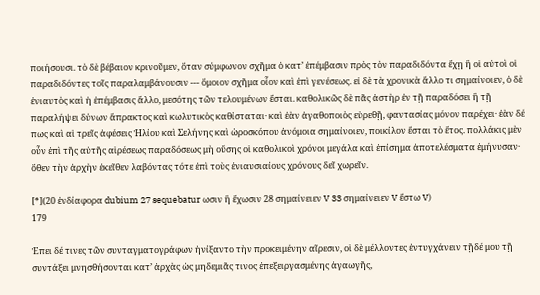ποιήσουσι. τὸ δὲ βέβαιον κρινοῦμεν, ὅταν σύμφωνον σχῆμα ὁ κατʼ ἐπέμβασιν πρὸς τὸν παραδιδόντα ἔχῃ ἢ οἱ αὐτοὶ οἱ παραδιδόντες τοῖς παραλαμβάνουσιν --- ὅμοιον σχῆμα οἷον καὶ ἐπὶ γενέσεως. εἰ δὲ τὰ χρονικὰ ἄλλο τι σημαίνοιεν, ὁ δὲ ἐνιαυτὸς καὶ ἡ ἐπέμβασις ἄλλο, μεσότης τῶν τελουμένων ἔσται. καθολικῶς δὲ πᾶς ἀστὴρ ἐν τῇ παραδόσει ἢ τῇ παραλήψει δύνων ἄπρακτος καὶ κωλυτικὸς καθίσταται· καὶ ἐὰν ἀγαθοποιὸς εὑρεθῇ, φαντασίας μόνον παρέχει· ἐὰν δέ πως καὶ αἱ τρεῖς ἀφέσεις Ἡλίου καὶ Σελήνης καὶ ὡροσκόπου ἀνόμοια σημαίνοιεν, ποικίλον ἔσται τὸ ἔτος. πολλάκις μὲν οὖν ἐπὶ τῆς αὐτῆς αἱρέσεως παραδόσεως μὴ οὔσης οἱ καθολικοὶ χρόνοι μεγάλα καὶ ἐπίσημα ἀποτελέσματα ἐμήνυσαν· ὅθεν τὴν ἀρχὴν ἐκεῖθεν λαβόντας τότε ἐπὶ τοὺς ἐνιαυσιαίους χρόνους δεῖ χωρεῖν.

[*](20 ἐνδίαφορα dubium 27 sequebatur ωσιν ἢ ἔχωσιν 28 σημαίνειεν V 33 σημαίνειεν V ἔστω V)
179

Ἐπει δέ τινες τῶν συνταγματογράφων ἠνίξαντο τὴν προκειμένην αῖρεσιν, οἱ δὲ μέλλοντες ἐντυγχάνειν τῇδέ μου τῇ συντάξει μνησθήσονται κατʼ ἀρχὰς ὡς μηδεμιᾶς τινος ἐπεξειργασμένης ἀγαωγῆς,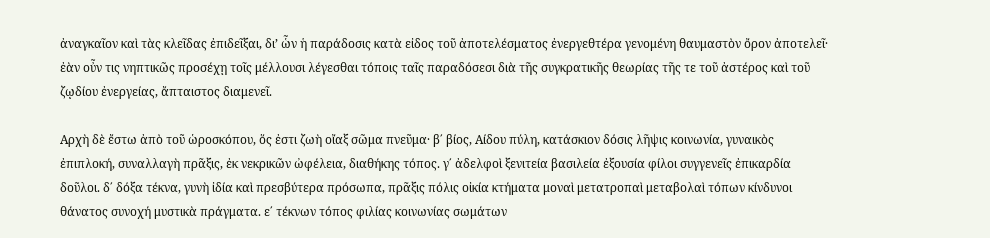ἀναγκαῖον καὶ τὰς κλεῖδας ἐπιδεῖξαι, διʼ ὧν ἡ παράδοσις κατὰ εἰδος τοῦ ἀποτελέσματος ἐνεργεθτέρα γενομένη θαυμαστὸν ὄρον ἀποτελεῖ· ἐὰν οὖν τις νηπτικῶς προσέχῃ τοῖς μέλλουσι λέγεσθαι τόποις ταῖς παραδόσεσι διὰ τῆς συγκρατικῆς θεωρίας τῆς τε τοῦ ἀστέρος καὶ τοῦ ζῳδίου ἐνεργείας, ἄπταιστος διαμενεῖ.

Αρχὴ δὲ ἔστω ἀπὸ τοῦ ὡροσκόπου, ὅς ἐστι ζωὴ οἴαξ σῶμα πνεῦμα· β΄ βίος, Αίδου πύλη, κατάσκιον δόσις λῆψις κοινωνία, γυναικὸς ἐπιπλοκή, συναλλαγὴ πρᾶξις, ἐκ νεκρικῶν ὠφέλεια, διαθήκης τόπος. γ΄ ἀδελφοὶ ξενιτεία βασιλεία ἐξουσία φίλοι συγγενεῖς ἐπικαρδία δοῦλοι. δ΄ δόξα τέκνα, γυνὴ ἰδία καὶ πρεσβύτερα πρόσωπα, πρᾶξις πόλις οἰκία κτήματα μοναὶ μετατροπαὶ μεταβολαὶ τόπων κίνδυνοι θάνατος συνοχή μυστικὰ πράγματα. ε΄ τέκνων τόπος φιλίας κοινωνίας σωμάτων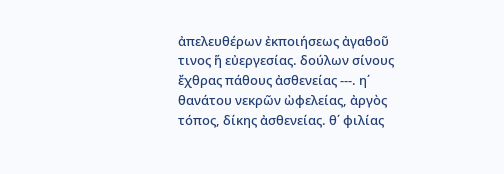ἀπελευθέρων ἐκποιήσεως ἀγαθοῦ τινος ἥ εὐεργεσίας. δούλων σίνους ἔχθρας πάθους ἀσθενείας ---. η΄ θανάτου νεκρῶν ὠφελείας, ἀργὸς τόπος, δίκης ἀσθενείας. θ΄ φιλίας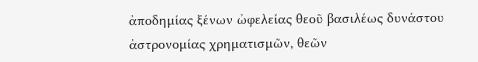ἀποδημίας ξένων ὠφελείας θεοῦ βασιλέως δυνάστου ἀστρονομίας χρηματισμῶν, θεῶν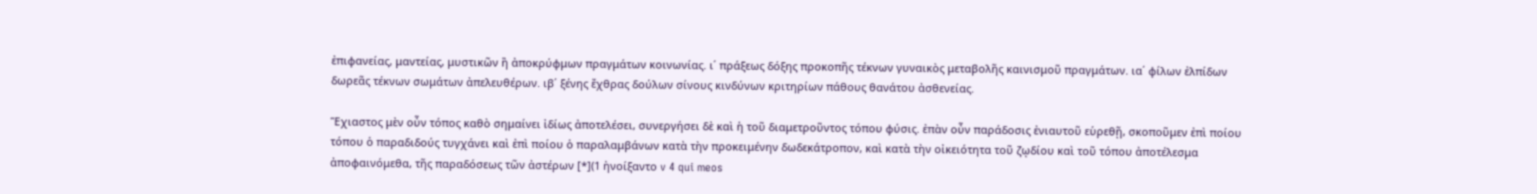ἐπιφανείας, μαντείας, μυστικῶν ἢ ἀποκρύφμων πραγμάτων κοινωνίας. ι΄ πράξεως δόξης προκοπῆς τέκνων γυναικὸς μεταβολῆς καινισμοῦ πραγμάτων. ια΄ φίλων ἐλπίδων δωρεᾶς τέκνων σωμάτων ἀπελευθέρων. ιβ΄ ξένης ἔχθρας δούλων σίνους κινδύνων κριτηρίων πάθους θανάτου ἀσθενείας.

Ἕχιαστος μὲν οὖν τόπος καθὸ σημαίνει ἰδίως ἀποτελέσει, συνεργήσει δὲ καὶ ἡ τοῦ διαμετροῦντος τόπου φύσις. ἐπὰν οὖν παράδοσις ἐνιαυτοῦ εὑρεθῇ, σκοποῦμεν ἐπὶ ποίου τόπου ὁ παραδιδούς τυγχάνει καὶ ἐπὶ ποίου ὁ παραλαμβάνων κατὰ τὴν προκειμένην δωδεκάτροπον, καὶ κατὰ τὴν οἰκειότητα τοῦ ζῳδίου καὶ τοῦ τόπου ἀποτέλεσμα ἀποφαινόμεθα, τῆς παραδόσεως τῶν ἀστέρων [*](1 ἠνοίξαντο v 4 qui meos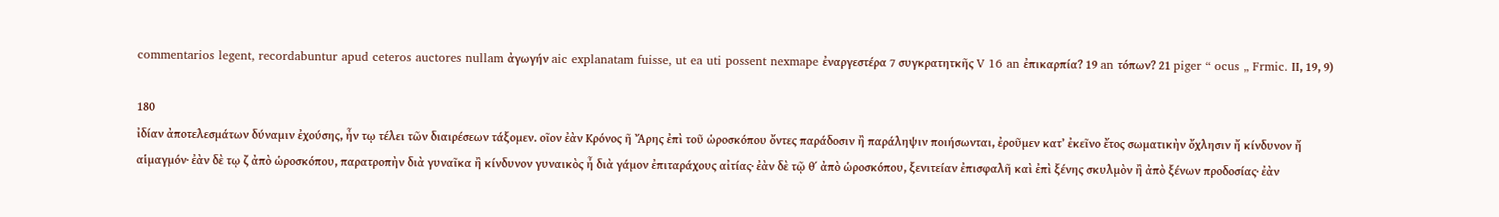commentarios legent, recordabuntur apud ceteros auctores nullam ἀγωγήν aic explanatam fuisse, ut ea uti possent nexmape ἐναργεστέρα 7 συγκρατητκῆς V 16 an ἐπικαρπία? 19 an τόπων? 21 piger “ ocus „ Frmic. ΙΙ, 19, 9)

180
ἰδίαν ἀποτελεσμάτων δύναμιν ἐχούσης, ἦν τῳ τέλει τῶν διαιρέσεων τάξομεν. οῖον ἐὰν Κρόνος ῆ Ἄρης ἐπὶ τοῦ ὡροσκόπου ὄντες παράδοσιν ἢ παράληψιν ποιήσωνται, ἐροῦμεν κατʼ ἐκεῖνο ἔτος σωματικὴν ὄχλησιν ἤ κίνδυνον ἤ αἱμαγμόν· ἐὰν δὲ τῳ ζ ἀπὸ ὡροσκόπου, παρατροπὴν διὰ γυναῖκα ἢ κίνδυνον γυναικὸς ἦ διὰ γάμον ἐπιταράχους αἰτίας· ἐὰν δὲ τῷ θ΄ ἀπὸ ὡροσκόπου, ξενιτείαν ἐπισφαλῆ καὶ ἐπὶ ξένης σκυλμὸν ἢ ἀπὸ ξένων προδοσίας· ἐὰν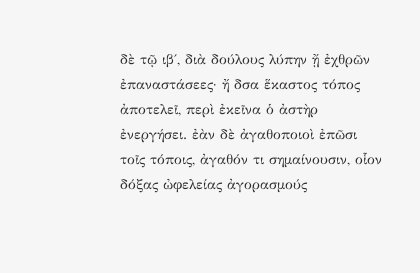δὲ τῷ ιβ΄, διὰ δούλους λύπην ᾔ ἐχθρῶν ἐπαναστάσεες· ἤ δσα ἕκαστος τόπος ἀποτελεῖ, περὶ ἐκεῖνα ὁ ἀστὴρ ἐνεργήσει. ἐὰν δὲ ἀγαθοποιοὶ ἐπῶσι τοῖς τόποις, ἀγαθόν τι σημαίνουσιν, οἷον δόξας ὠφελείας ἀγορασμούς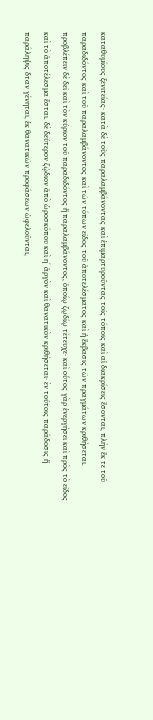καταθυμίους ξενιτείας· κατὰ δὲ τοὺς παραλαμβάνοντας καὶ ἐπιμαρτυροῦντας τοῖς τόποις καὶ αἱ διακρίσεις ἔσονται, πλὴν ἔκ τε τοῦ παραδιδόντος καὶ τοῦ παραλαμβάνοντος καὶ τῶν τόπων εῖδος τοῦ ἀποτελέσματος καὶ ἡ ἔκβασις τῶν πραγμάτων κριθήσεται. προβλέπειν δὲ δεῖ καὶ τὸν κύριον τοῦ παραδιδόντος ἥ παραλαμβάνοντος, ὁποίῳ ζῳδίῳ τέτευχε· καὶ οὗτος γὰρ ἐνεργήσει καὶ πρὸς τὸ εῖδος καὶ τὸ ἀποτέλεσμα ἔσται. δὲ δεύτερον ζῴδιον ἀπὸ ὡροσκόπου καὶ η΄ ἀργὸν καὶ θανατικὸν κριθήσεται· ὲν τούτοις παράδοσις ἥ παράληψις δταν γένηται, ἐκ θανατικῶν προφάσεων ὠφελοῦνται,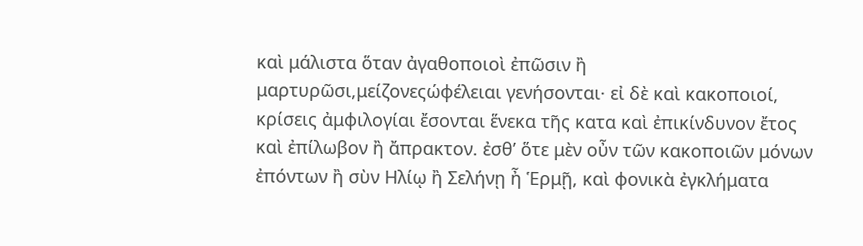καὶ μάλιστα ὅταν ἀγαθοποιοὶ ἐπῶσιν ἢ μαρτυρῶσι,μείζονεςώφέλειαι γενήσονται· εἰ δὲ καὶ κακοποιοί, κρίσεις ἀμφιλογίαι ἔσονται ἕνεκα τῆς κατα καὶ ἐπικίνδυνον ἔτος καὶ ἐπίλωβον ἢ ἄπρακτον. ἐσθʼ ὅτε μὲν οὖν τῶν κακοποιῶν μόνων ἐπόντων ἢ σὺν Ηλίῳ ἢ Σελήνῃ ἦ Ἑρμῇ, καὶ φονικὰ ἐγκλήματα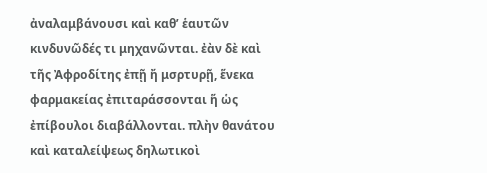ἀναλαμβάνουσι καὶ καθʼ ἑαυτῶν κινδυνῶδές τι μηχανῶνται. ἐὰν δὲ καὶ τῆς Ἀφροδίτης ἐπῇ ἤ μσρτυρῇ, ἕνεκα φαρμακείας ἐπιταράσσονται ἥ ὡς ἐπίβουλοι διαβάλλονται. πλὴν θανάτου καὶ καταλείψεως δηλωτικοὶ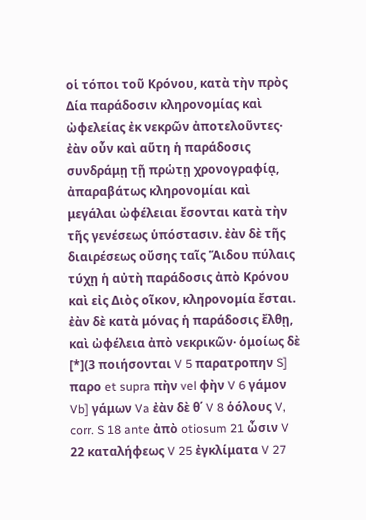οἱ τόποι τοῦ Κρόνου, κατὰ τὴν πρὸς Δία παράδοσιν κληρονομίας καὶ ὠφελείας ἐκ νεκρῶν ἀποτελοῦντες· ἐὰν οὖν καὶ αὕτη ἡ παράδοσις συνδράμῃ τῇ πρὡτῃ χρονογραφίᾳ, ἀπαραβάτως κληρονομίαι καὶ μεγάλαι ὠφέλειαι ἔσονται κατὰ τὴν τῆς γενέσεως ὑπόστασιν. ἐὰν δὲ τῆς διαιρέσεως οὔσης ταῖς Ἅιδου πύλαις τύχῃ ἡ αὐτὴ παράδοσις ἀπὸ Κρόνου καὶ εἰς Διὸς οῖκον, κληρονομία ἔσται. ἐὰν δὲ κατὰ μόνας ἡ παράδοσις ἔλθῃ, καὶ ὠφέλεια ἀπὸ νεκρικῶν· ὁμοίως δὲ [*](3 ποιήσονται V 5 παρατροπην S] παρο et supra πὴν vel φὴν V 6 γάμον Vb] γάμων Va ἐὰν δὲ θ΄ V 8 ὁόλους V, corr. S 18 ante ἀπὸ otiosum 21 ὦσιν V 22 καταλήφεως V 25 ἐγκλίματα V 27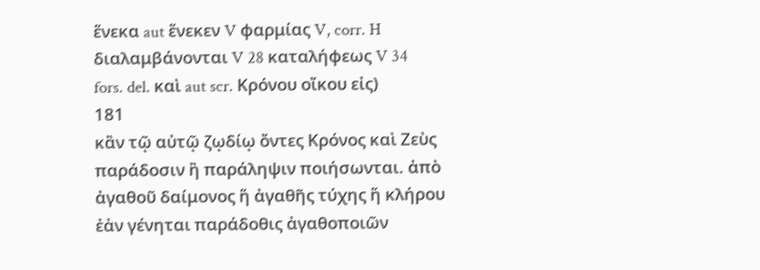ἕνεκα aut ἕνεκεν V φαρμίας V, corr. H διαλαμβάνονται V 28 καταλήφεως V 34 fors. del. καὶ aut scr. Κρόνου οἴκου εἰς)
181
κἂν τῷ αὐτῷ ζῳδίῳ ὄντες Κρόνος καὶ Ζεὺς παράδοσιν ἢ παράληψιν ποιήσωνται. ἀπὸ ἀγαθοῦ δαίμονος ἥ ἀγαθῆς τύχης ἥ κλήρου ἐἀν γένηται παράδοθις ἀγαθοποιῶν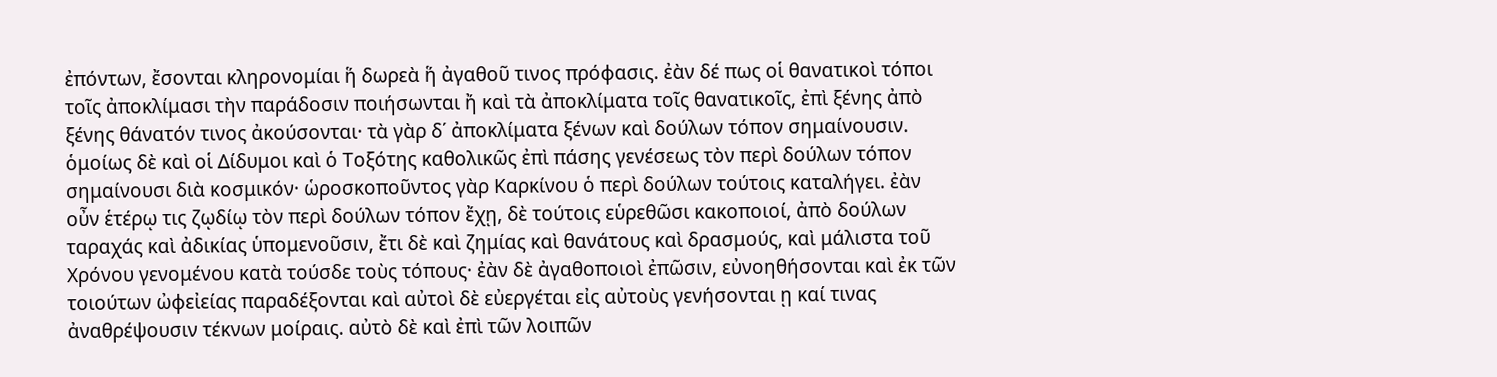ἐπόντων, ἔσονται κληρονομίαι ἥ δωρεὰ ἥ ἀγαθοῦ τινος πρόφασις. ἐὰν δέ πως οἱ θανατικοὶ τόποι τοῖς ἀποκλίμασι τὴν παράδοσιν ποιήσωνται ἤ καὶ τὰ ἀποκλίματα τοῖς θανατικοῖς, ἐπὶ ξένης ἀπὸ ξένης θάνατόν τινος ἀκούσονται· τὰ γὰρ δ΄ ἀποκλίματα ξένων καὶ δούλων τόπον σημαίνουσιν. ὁμοίως δὲ καὶ οἱ Δίδυμοι καὶ ὁ Τοξότης καθολικῶς ἐπὶ πάσης γενέσεως τὸν περὶ δούλων τόπον σημαίνουσι διὰ κοσμικόν· ὡροσκοποῦντος γὰρ Καρκίνου ὁ περὶ δούλων τούτοις καταλήγει. ἐὰν οὖν ἑτέρῳ τις ζῳδίῳ τὸν περὶ δούλων τόπον ἔχῃ, δὲ τούτοις εὑρεθῶσι κακοποιοί, ἀπὸ δούλων ταραχάς καὶ ἀδικίας ὑπομενοῦσιν, ἔτι δὲ καὶ ζημίας καὶ θανάτους καὶ δρασμούς, καὶ μάλιστα τοῦ Χρόνου γενομένου κατὰ τούσδε τοὺς τόπους· ἐὰν δὲ ἀγαθοποιοὶ ἐπῶσιν, εὐνοηθήσονται καὶ ἐκ τῶν τοιούτων ὠφεἰείας παραδέξονται καὶ αὐτοὶ δὲ εὐεργέται εἰς αὐτοὺς γενήσονται ῃ καί τινας ἀναθρέψουσιν τέκνων μοίραις. αὐτὸ δὲ καὶ ἐπὶ τῶν λοιπῶν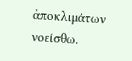ἀποκλιμάτων νοείσθω.